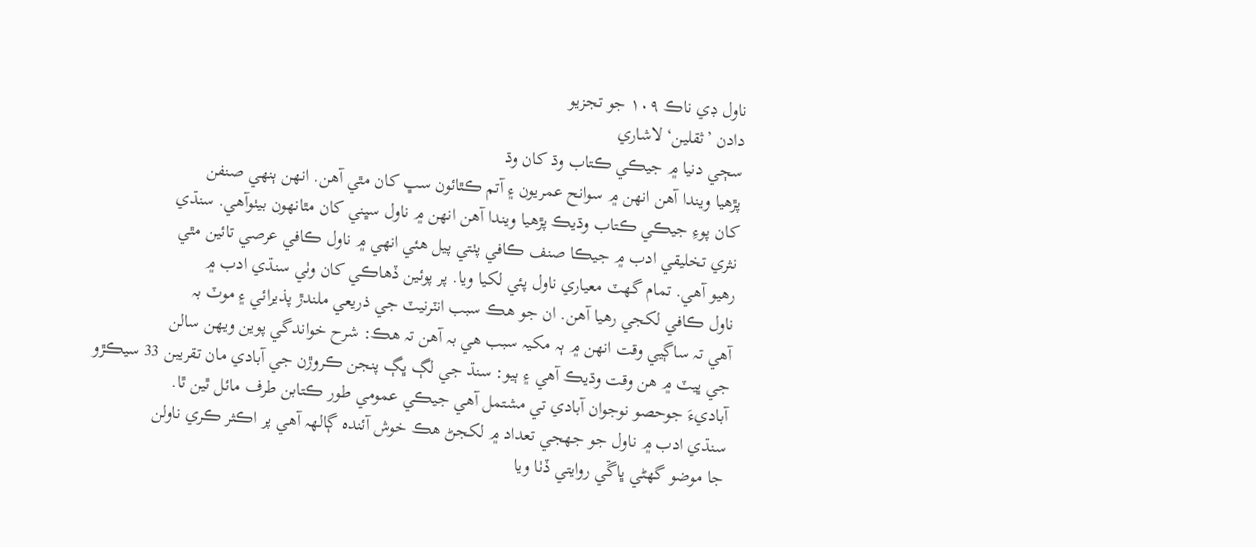ناول ڊي ناڪ ۱۰۹ جو تجزيو
دادن ’ثقلين‘ لاشاري
سڄي دنيا ۾ جيڪي ڪتاب وڌ کان وڌ
پڙھيا ويندا آھن انھن ۾ سوانح عمريون ۽ آتم ڪٿائون سڀ کان مٿي آھن. انھن ٻنھي صنفن
کان پوءِ جيڪي ڪتاب وڌيڪ پڙھيا ويندا آھن انھن ۾ ناول سڀني کان مٿانھون بيٺوآھي. سنڌي
نثري تخليقي ادب ۾ جيڪا صنف ڪافي پٺتي پيل ھئي انھي ۾ ناول ڪافي عرصي تائين مٿي
رھيو آھي. تمام گهٽ معياري ناول پئي لکيا ويا. پر پوئين ڏھاڪي کان وٺي سنڌي ادب ۾
ناول ڪافي لکجي رھيا آھن. ان جو ھڪ سبب انٽرنيٽ جي ذريعي ملندڙ پذيرائي ۽ موٽ بہ
آھي تہ ساڳيي وقت انھن ۾ ٻہ مکيہ سبب ھي بہ آھن تہ ھڪ: شرح خواندگي پوين ويھن سالن
جي ڀيٽ ۾ ھن وقت وڌيڪ آھي ۽ ٻيو: سنڌ جي لڳ ڀڳ پنجن ڪروڙن جي آبادي مان تقريبن 33 سيڪڙو
آباديءَ جوحصو نوجوان آبادي تي مشتمل آھي جيڪي عمومي طور ڪتابن طرف مائل ٿين ٿا.
سنڌي ادب ۾ ناول جو جهجي تعداد ۾ لکجڻ ھڪ خوش آئندہ ڳالھہ آھي پر اڪثر ڪري ناولن
جا موضو گهڻي ڀاڱي روايتي ڏٺا ويا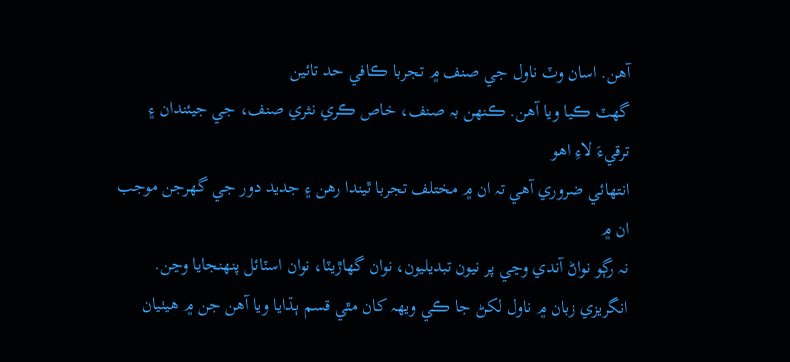آھن. اسان وٽ ناول جي صنف ۾ تجربا ڪافي حد تائين
گهٽ ڪيا ويا آھن. ڪنھن بہ صنف، خاص ڪري نثري صنف، جي جيئندان ۽ ترقيءَ لاءِ اھو
انتھائي ضروري آھي تہ ان ۾ مختلف تجربا ٿيندا رھن ۽ جديد دور جي گهرجن موجب ان ۾
نہ رڳو نواڻ آندي وڃي پر نيون تبديليون، نوان گهاڙيٽا، نوان اسٽائل پنھنجايا وڃن.
انگريزي زبان ۾ ناول لکڻ جا ڪي ويھہ کان مٿي قسم ٻڌايا ويا آھن جن ۾ ھيٺيان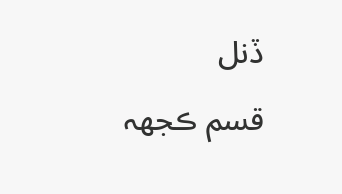ڏنل
قسم ڪجھہ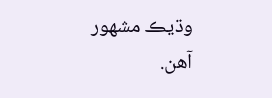وڌيڪ مشھور آھن.